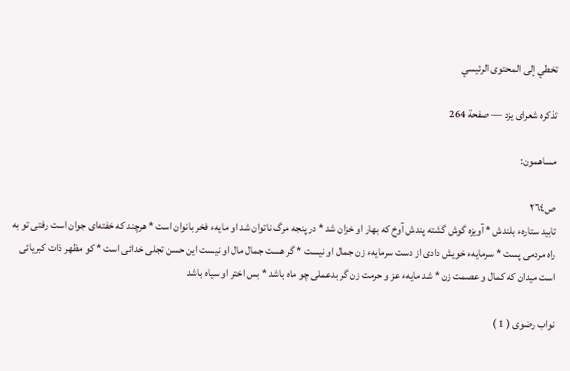تخطي إلى المحتوى الرئيسي

تذكره شعراى يزد — صفحة 264

مساهمون:

ص٢٦٤
تابيد ستارهء بلندش * آويزه گوش گشته پندش آوخ كه بهار او خزان شد * در پنجه مرگ ناتوان شد او مايهء فخر بانوان است * هرچند كه خفته‌اى جوان است رفتى تو به راه مردمى پست * سرمايهء خويش دادى از دست سرمايهء زن جمال او نيست * گر هست جمال مال او نيست اين حسن تجلى خدائى است * كو مظهر ذات كبريائى است ميدان كه كمال و عصمت زن * شد مايهء عز و حرمت زن گر بدعملى چو ماه باشد * بس اختر او سياه باشد

نواب رضوى ( 1 )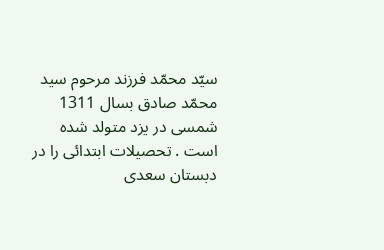سيّد محمّد فرزند مرحوم سيد محمّد صادق بسال 1311 شمسى در يزد متولد شده است . تحصيلات ابتدائى را در دبستان سعدى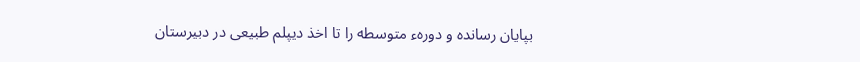بپايان رسانده و دورهء متوسطه را تا اخذ ديپلم طبيعى در دبيرستان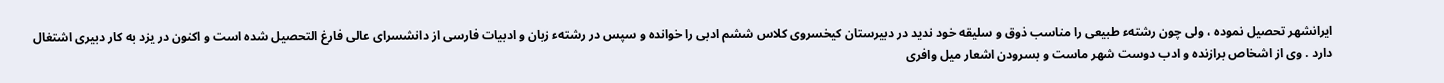ايرانشهر تحصيل نموده ، ولى چون رشتهء طبيعى را مناسب ذوق و سليقه خود نديد در دبيرستان كيخسروى كلاس ششم ادبى را خوانده و سپس در رشتهء زبان و ادبيات فارسى از دانشسراى عالى فارغ التحصيل شده است و اكنون در يزد به كار دبيرى اشتغال دارد . وى از اشخاص برازنده و ادب دوست شهر ماست و بسرودن اشعار ميل وافرى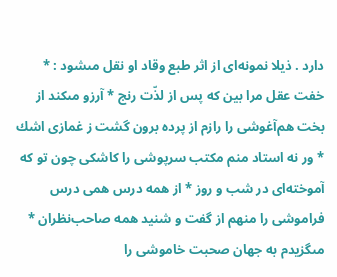دارد . ذيلا نمونه‌اى از اثر طبع وقاد او نقل مىشود : *
خفت عقل مرا بين كه پس از لذّت رنج * آرزو مىكند از بخت هم‌آغوشى را رازم از پرده برون گشت ز غمازى اشك * ور نه استاد منم مكتب سرپوشى را كاشكى چون تو كه آموخته‌اى در شب و روز * از همه درس همى درس فراموشى را منهم از گفت و شنيد همه صاحب‌نظران * مىگزيدم به جهان صحبت خاموشى را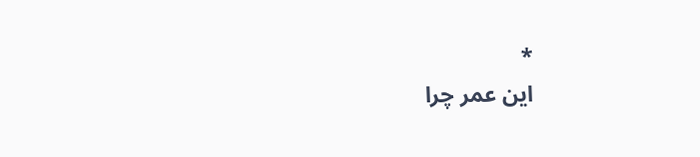*
اين عمر چرا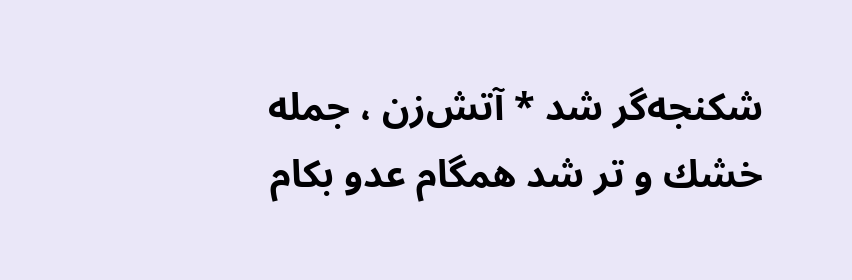شكنجه‌گر شد * آتش‌زن ، جمله خشك و تر شد همگام عدو بكام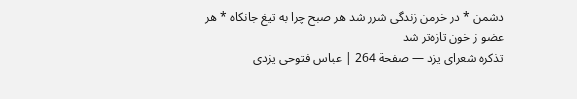دشمن * در خرمن زندگى شرر شد هر صبح چرا به تيغ جانكاه * هر عضو ز خون تازه‌تر شد
تذكره شعراى يزد — صفحة 264 | عباس فتوحى يزدى